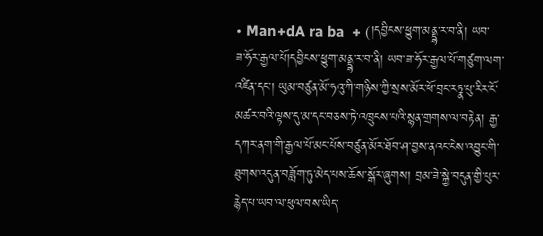• Man+dA ra ba  + (།དབྱིངས་ཕྱུག་མནྡྷ་ར་བ་ནི། ཡབ་ཟ་ཧོར་རྒྱལ་པོ།དབྱིངས་ཕྱུག་མནྡྷ་ར་བ་ནི། ཡབ་ཟ་ཧོར་རྒྱལ་པོ་གཙུག་ལག་འཛིན་དང་། ཡུམ་བཙུན་མོ་ཧའུ་ཀི་གཉིས་ཀྱི་སྲས་མོར་ཕོ་བྲང་རཏྣ་པུ་རིར་ངོ་མཚར་བའི་ལྟས་དུ་མ་དང་བཅས་ཏེ་འཁྲུངས་པའི་སྙན་གྲགས་ལ་བརྟེན། རྒྱ་དཀར་ནག་གི་རྒྱལ་པོ་མང་པོས་བཙུན་མོར་ཐོབ་ཤ་བྱས་ནའང་ངེས་འབྱུང་གི་ཐུགས་འདུན་བཟློག་ཏུ་མེད་པས་ཆོས་སྒོར་ཞུགས། བྲམ་ཟེ་སྐྱེ་བདུན་གྱི་པུར་རྙེད་པ་ཡབ་ལ་ཕུལ་བས་ཡིད་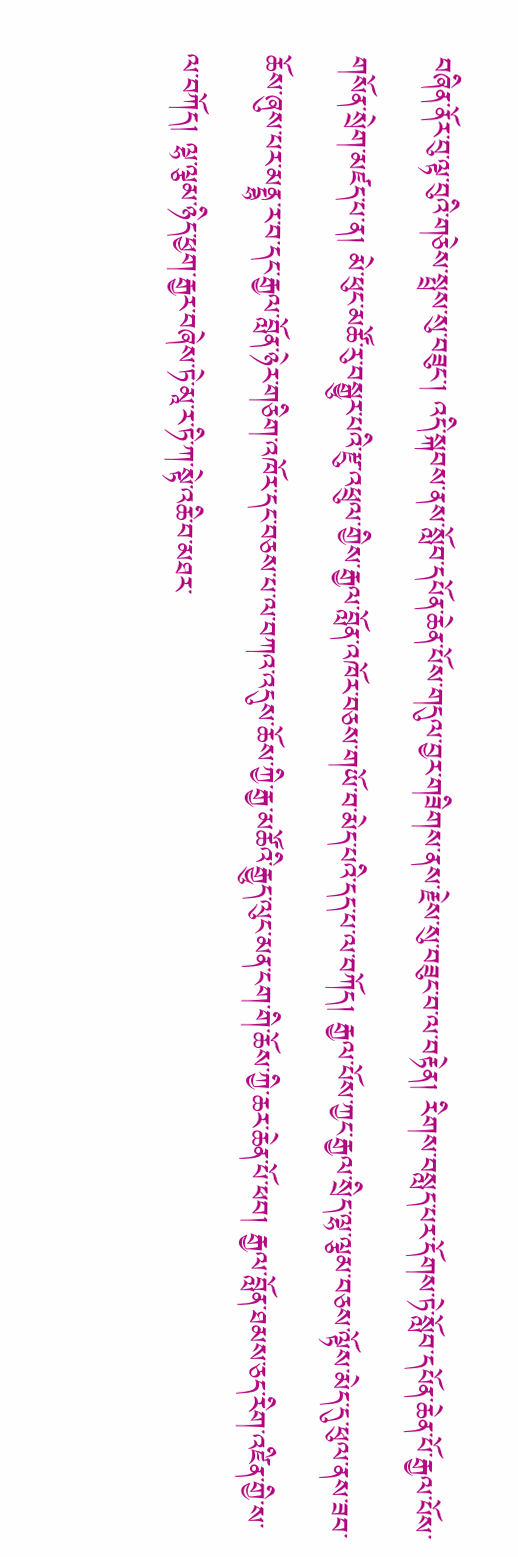བཞིན་ནོར་བུ་ལྟ་བུའི་གཅེས་སྤྲས་སུ་བཟུང་། འདི་སྐབས་ནས་སློབ་དཔོན་ཆེན་པོས་གདུལ་བྱར་གཟིགས་ནས་རྗེས་སུ་བཟུང་བ་ལ་བརྟེན། རིགས་བསླད་པར་དོགས་ཏེ་སློབ་དཔོན་ཆེན་པོ་རྒྱལ་པོས་གསོན་སྲེག་མཛད་པ་ན། མེ་ཕུང་མཚོ་རུ་བསྒྱུར་པའི་རྫུ་འཕྲུལ་གྱིས་རྒྱལ་བློན་འཁོར་བཅས་གཡོ་བ་མེད་པའི་དད་པ་ལ་བཀོད། རྒྱལ་པོས་ཀྱང་རྒྱལ་སྲིད་ལྷ་ལྕམ་བཅས་ལྟོས་མེད་དུ་ཕུལ་ནས་ཟབ་ཆོས་ཞུས་པར་མནྡྷ་ར་བ་དང་རྒྱལ་བློན་ཉེར་གཅིག་འཁོར་དང་བཅས་པ་ལ་བཀའ་འདུས་ཆོས་ཀྱི་རྒྱ་མཚོའི་རྒྱུད་ལུང་མན་ངག་གི་ཆོས་ཀྱི་ཆར་ཆེན་པོ་ཕབ། རྒྱལ་བློན་ཐམས་ཅད་རིག་འཛིན་གྱི་ས་ལ་བཀོད། ལྷ་ལྕམ་ཉིད་ཕྱག་རྒྱར་བཞེས་ཏེ་མཱ་ར་ཏི་ཀ་སྟེ་འཆི་བ་མཐར་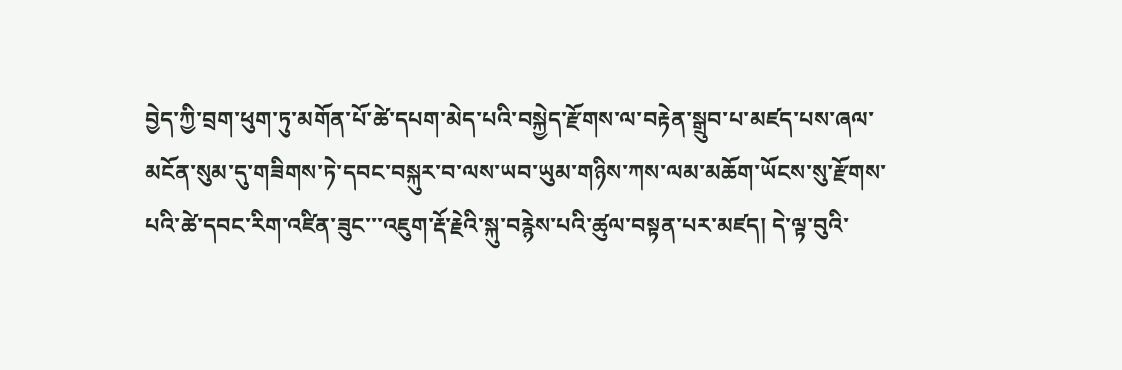བྱེད་ཀྱི་བྲག་ཕུག་ཏུ་མགོན་པོ་ཚེ་དཔག་མེད་པའི་བསྐྱེད་རྫོགས་ལ་བརྟེན་སྒྲུབ་པ་མཛད་པས་ཞལ་མངོན་སུམ་དུ་གཟིགས་ཏེ་དབང་བསྐུར་བ་ལས་ཡབ་ཡུམ་གཉིས་ཀས་ལམ་མཆོག་ཡོངས་སུ་རྫོགས་པའི་ཚེ་དབང་རིག་འཛིན་ཟུང་་་འཇུག་རྡོ་རྗེའི་སྐུ་བརྙེས་པའི་ཚུལ་བསྟན་པར་མཛད། དེ་ལྟ་བུའི་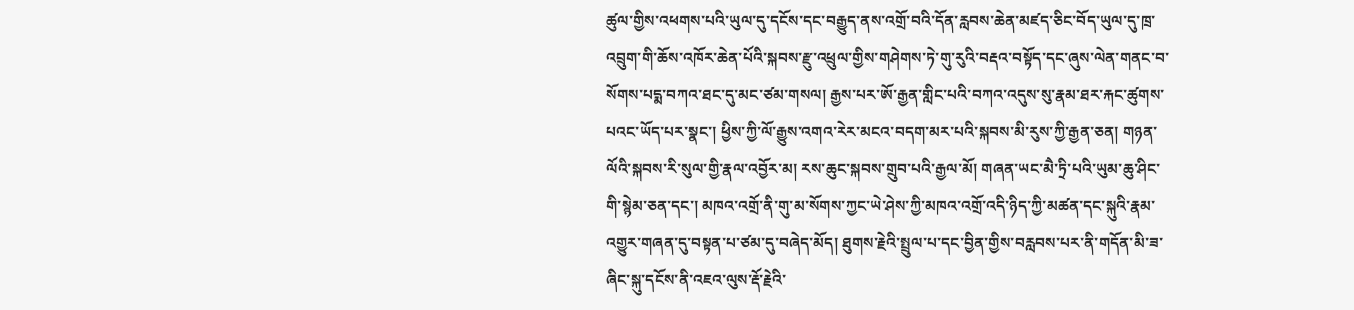ཚུལ་གྱིས་འཕགས་པའི་ཡུལ་དུ་དངོས་དང་བརྒྱུད་ནས་འགྲོ་བའི་དོན་རླབས་ཆེན་མཛད་ཅིང་བོད་ཡུལ་དུ་ཁྲ་འབྲུག་གི་ཆོས་འཁོར་ཆེན་པོའི་སྐབས་རྫུ་འཕྲུལ་གྱིས་གཤེགས་ཏེ་གུ་རུའི་བརྡའ་བསྟོད་དང་ཞུས་ལེན་གནང་བ་སོགས་པདྨ་བཀའ་ཐང་དུ་མང་ཙམ་གསལ། རྒྱས་པར་ཨོ་རྒྱན་གླིང་པའི་བཀའ་འདུས་སུ་རྣམ་ཐར་རྐང་ཚུགས་པའང་ཡོད་པར་སྣང་། ཕྱིས་ཀྱི་ལོ་རྒྱུས་འགའ་རེར་མངའ་བདག་མར་པའི་སྐབས་མི་རུས་ཀྱི་རྒྱན་ཅན། གཉན་ལོའི་སྐབས་རི་སུལ་གྱི་རྣལ་འབྱོར་མ། རས་ཆུང་སྐབས་གྲུབ་པའི་རྒྱལ་མོ། གཞན་ཡང་མཻ་ཏྲི་པའི་ཡུམ་ཆུ་ཤིང་གི་སྙེམ་ཅན་དང་། མཁའ་འགྲོ་ནི་གུ་མ་སོགས་ཀྱང་ཡེ་ཤེས་ཀྱི་མཁའ་འགྲོ་འདི་ཉིད་ཀྱི་མཚན་དང་སྐུའི་རྣམ་འགྱུར་གཞན་དུ་བསྟན་པ་ཙམ་དུ་བཞེད་མོད། ཐུགས་རྗེའི་སྤྲུལ་པ་དང་བྱིན་གྱིས་བརླབས་པར་ནི་གདོན་མི་ཟ་ཞིང་སྐུ་དངོས་ནི་འཇའ་ལུས་རྡོ་རྗེའི་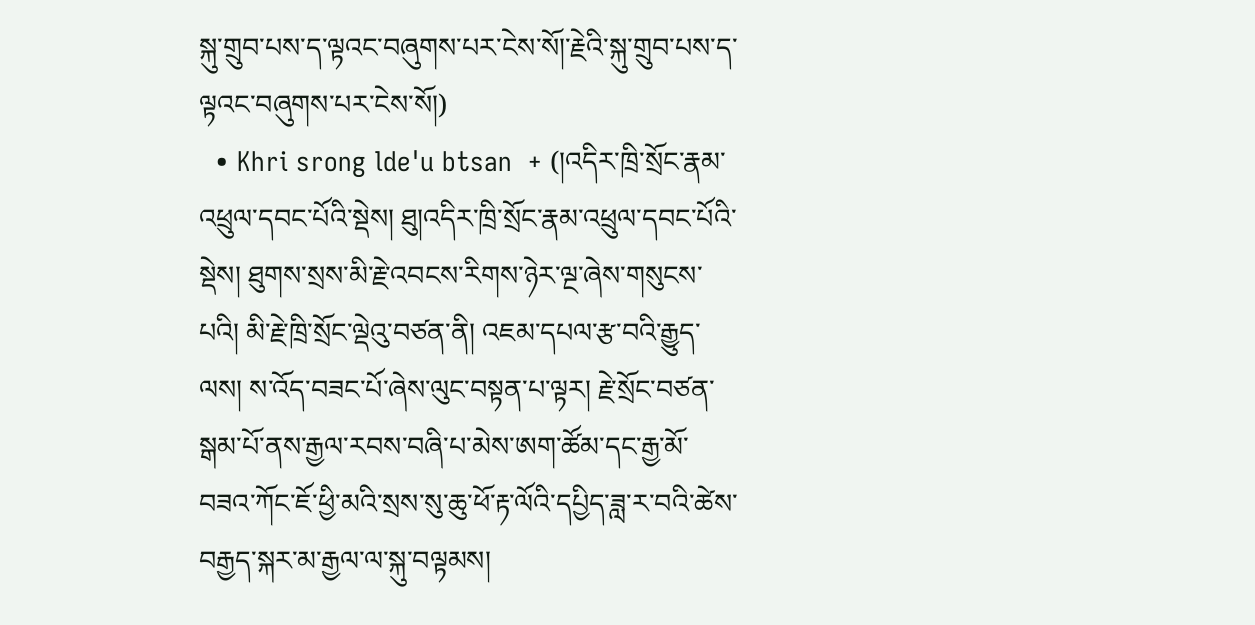སྐུ་གྲུབ་པས་ད་ལྟའང་བཞུགས་པར་ངེས་སོ།་རྗེའི་སྐུ་གྲུབ་པས་ད་ལྟའང་བཞུགས་པར་ངེས་སོ།)
  • Khri srong lde'u btsan  + (།འདིར་ཁྲི་སྲོང་རྣམ་འཕྲུལ་དབང་པོའི་སྡེས། ཐུ།འདིར་ཁྲི་སྲོང་རྣམ་འཕྲུལ་དབང་པོའི་སྡེས། ཐུགས་སྲས་མི་རྗེ་འབངས་རིགས་ཉེར་ལྔ་ཞེས་གསུངས་པའི། མི་རྗེ་ཁྲི་སྲོང་ལྡེའུ་བཙན་ནི། འཇམ་དཔལ་རྩ་བའི་རྒྱུད་ལས། ས་འོད་བཟང་པོ་ཞེས་ལུང་བསྟན་པ་ལྟར། རྗེ་སྲོང་བཙན་སྒམ་པོ་ནས་རྒྱལ་རབས་བཞི་པ་མེས་ཨག་ཚོམ་དང་རྒྱ་མོ་བཟའ་ཀོང་ཇོ་ཕྱི་མའི་སྲས་སུ་ཆུ་ཕོ་རྟ་ལོའི་དཔྱིད་ཟླ་ར་བའི་ཚེས་བརྒྱད་སྐར་མ་རྒྱལ་ལ་སྐུ་བལྟམས།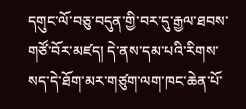དགུང་ལོ་བཅུ་བདུན་གྱི་བར་དུ་རྒྱལ་ཐབས་གཙོ་བོར་མཛད། དེ་ནས་དམ་པའི་རིགས་སད་དེ་ཐོག་མར་གཙུག་ལག་ཁང་ཆེན་པོ་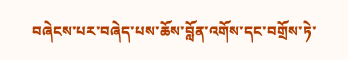བཞེངས་པར་བཞེད་པས་ཆོས་བློན་འགོས་དང་བགྲོས་ཏེ་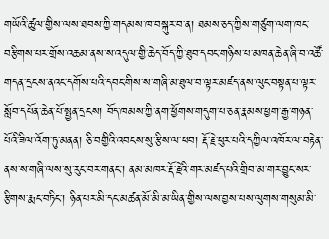གཡོའི་ཚུལ་གྱིས་ལས་ཐབས་ཀྱི་གདམས་ཁ་བསྐུར་བ་ན། ཐམས་ཅད་ཀྱིས་གཙུག་ལག་ཁང་བརྩིགས་པར་གྲོས་འཆམ་ནས་ས་འདུལ་གྱི་ཆེད་བོད་ཀྱི་ཐུབ་དབང་གཉིས་པ་མཁན་ཆེན་ཞི་བ་འཚོ་གདན་དྲངས་ནའང་དགོས་པའི་དབང་གིས་ས་གཞི་མ་ཐུལ་བ་ལྟར་མཛད་ནས་ལུང་བསྟན་པ་ལྟར་སློབ་དཔོན་ཆེན་པོ་སྤྱན་དྲངས། བོད་ཁམས་ཀྱི་ནག་ཕྱོགས་གདུག་པ་ཅན་རྣམས་ཕྱག་རྒྱ་གཉན་པོའི་ཟིལ་འོག་ཏུ་མནན། ཅི་བགྱིའི་འབངས་སུ་རྩིས་ལ་ཕབ། རྡོ་རྗེ་ཕུར་པའི་དཀྱིལ་འཁོར་ལ་བརྟེན་ནས་ས་གཞི་ལས་སུ་རུང་བར་གནང་། ནམ་མཁར་རྡོ་རྗེའི་གར་མཛད་པའི་གྲིབ་མ་གར་བྱུང་སར་རྩིགས་རྨང་བཏིང་། ཉིན་པར་མི་དང་མཚན་མོ་མི་མ་ཡིན་གྱིས་ལས་བྱས་པས་ལུགས་གསུམ་མི་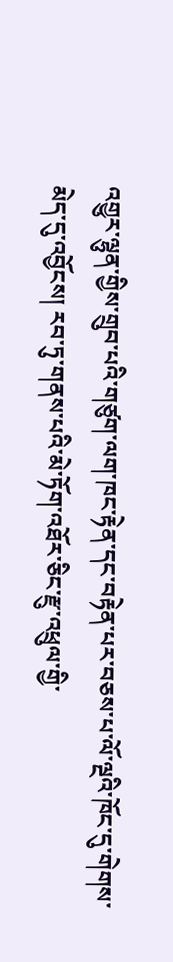འགྱུར་ལྷུན་གྱིས་གྲུབ་པའི་གཙུག་ལག་ཁང་རྟེན་དང་བརྟེན་པར་བཅས་པ་ལོ་ལྔའི་ཁོང་དུ་གེགས་མེད་དུ་འབྱོངས། རབ་ཏུ་གནས་པའི་མེ་ཏོག་འཐོར་ཅིང་རྫུ་འཕྲུལ་གྱི་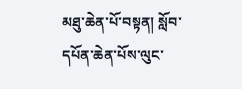མཐུ་ཆེན་པོ་བསྟན། སློབ་དཔོན་ཆེན་པོས་ལུང་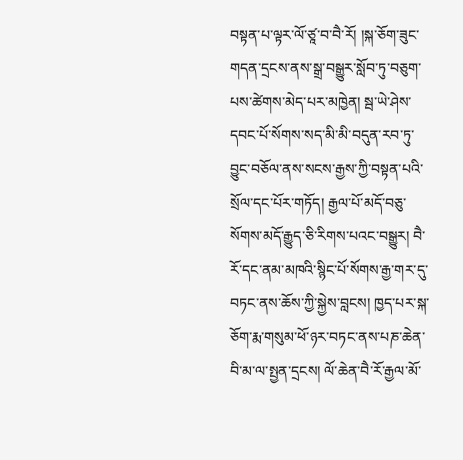བསྟན་པ་ལྟར་ལོ་ཙཱ་བ་བཻ་རོ། །སྐ་ཅོག་ཟུང་གདན་དྲངས་ནས་སྒྲ་བསྒྱུར་སློབ་ཏུ་བཅུག་པས་ཚེགས་མེད་པར་མཁྱེན། སྦ་ཡེ་ཤེས་དབང་པོ་སོགས་སད་མི་མི་བདུན་རབ་ཏུ་བྱུང་བཅོལ་ནས་སངས་རྒྱས་ཀྱི་བསྟན་པའི་སྲོལ་དང་པོར་གཏོད། རྒྱལ་པོ་མདོ་བཅུ་སོགས་མདོ་རྒྱུད་ཅི་རིགས་པའང་བསྒྱུར། བཻ་རོ་དང་ནམ་མཁའི་སྙིང་པོ་སོགས་རྒྱ་གར་དུ་བཏང་ནས་ཆོས་ཀྱི་སྐྱེས་བླངས། ཁྱད་པར་སྐ་ཅོག་རྨ་གསུམ་ཕོ་ཉར་བཏང་ནས་པཎ་ཆེན་བི་མ་ལ་སྤྱན་དྲངས། ལོ་ཆེན་བཻ་རོ་རྒྱལ་མོ་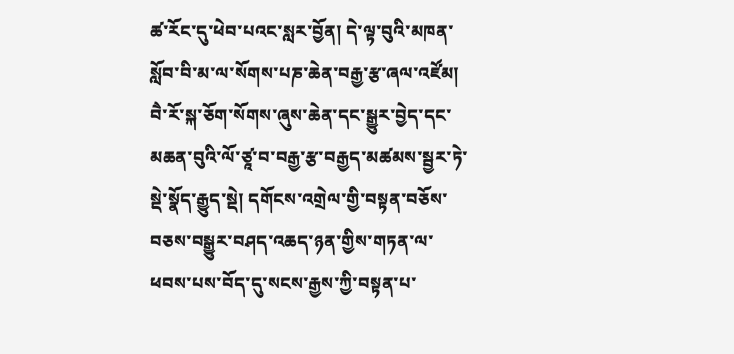ཚ་རོང་དུ་ཕེབ་པའང་སླར་བྱོན། དེ་ལྟ་བུའི་མཁན་སློབ་བི་མ་ལ་སོགས་པཎ་ཆེན་བརྒྱ་རྩ་ཞལ་འཛོམ། བཻ་རོ་སྐ་ཅོག་སོགས་ཞུས་ཆེན་དང་སྒྱུར་བྱེད་དང་མཆན་བུའི་ལོ་ཙཱ་བ་བརྒྱ་རྩ་བརྒྱད་མཚམས་སྦྱར་ཏེ་སྡེ་སྣོད་རྒྱུད་སྡེ། དགོངས་འགྲེལ་གྱི་བསྟན་བཅོས་བཅས་བསྒྱུར་བཤད་འཆད་ཉན་གྱིས་གཏན་ལ་ཕབས་པས་བོད་དུ་སངས་རྒྱས་ཀྱི་བསྟན་པ་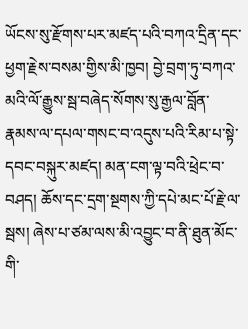ཡོངས་སུ་རྫོགས་པར་མཛད་པའི་བཀའ་དྲིན་དང་ཕྱག་རྗེས་བསམ་གྱིས་མི་ཁྱབ། བྱེ་བྲག་ཏུ་བཀའ་མའི་ལོ་རྒྱུས་སྦ་བཞེད་སོགས་སུ་རྒྱལ་བློན་རྣམས་ལ་དཔལ་གསང་བ་འདུས་པའི་རིམ་པ་སྟེ་དབང་བསྐུར་མཛད། མན་ངག་ལྟ་བའི་ཕྲེང་བ་བཤད། ཆོས་དང་དྲག་སྔགས་ཀྱི་དཔེ་མང་པོ་རྗེ་ལ་སྦས། ཞེས་པ་ཙམ་ལས་མི་འབྱུང་བ་ནི་ཐུན་མོང་གི་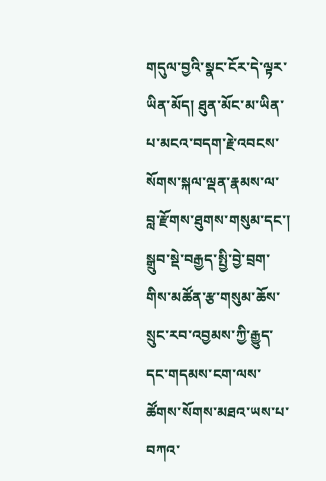གདུལ་བྱའི་སྣང་ངོར་དེ་ལྟར་ཡིན་མོད། ཐུན་མོང་མ་ཡིན་པ་མངའ་བདག་རྗེ་འབངས་སོགས་སྐལ་ལྡན་རྣམས་ལ་བླ་རྫོགས་ཐུགས་གསུམ་དང་། སྒྲུབ་སྡེ་བརྒྱད་སྤྱི་བྱེ་བྲག་གིས་མཚོན་རྩ་གསུམ་ཆོས་སྲུང་རབ་འབྱམས་ཀྱི་རྒྱུད་དང་གདམས་ངག་ལས་ཚོགས་སོགས་མཐའ་ཡས་པ་བཀའ་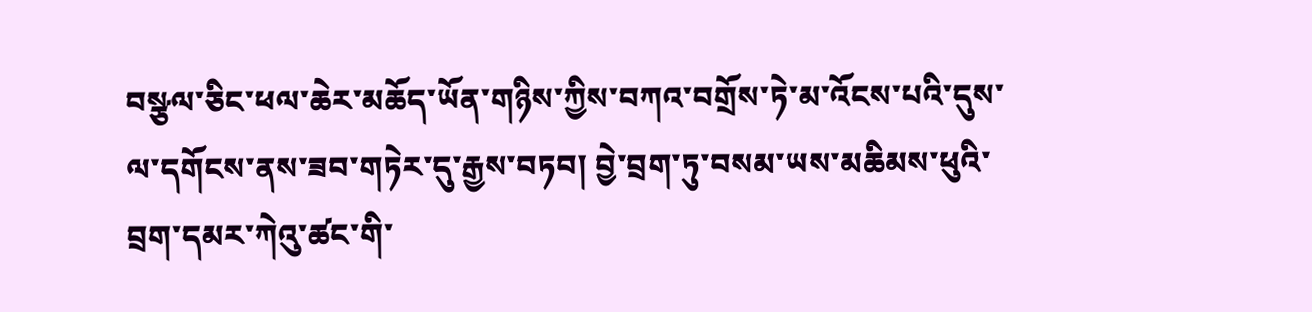བསྩལ་ཅིང་ཕལ་ཆེར་མཆོད་ཡོན་གཉིས་ཀྱིས་བཀའ་བགྲོས་ཏེ་མ་འོངས་པའི་དུས་ལ་དགོངས་ནས་ཟབ་གཏེར་དུ་རྒྱས་བཏབ། བྱེ་བྲག་ཏུ་བསམ་ཡས་མཆིམས་ཕུའི་བྲག་དམར་ཀེའུ་ཚང་གི་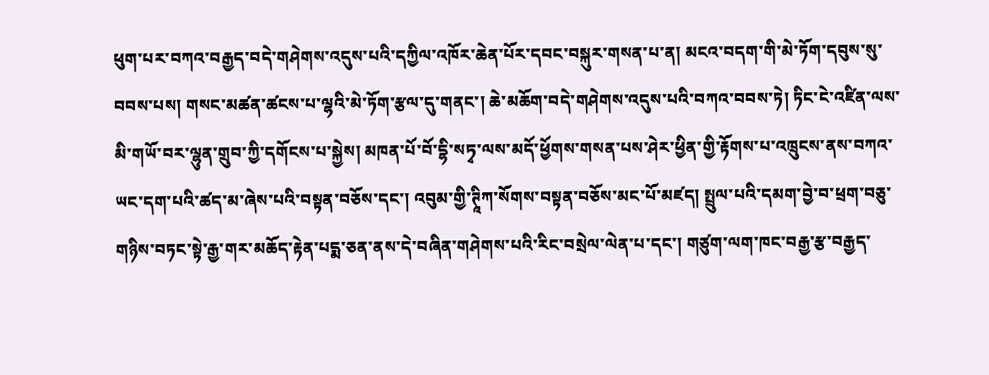ཕུག་པར་བཀའ་བརྒྱད་བདེ་གཤེགས་འདུས་པའི་དཀྱིལ་འཁོར་ཆེན་པོར་དབང་བསྐུར་གསན་པ་ན། མངའ་བདག་གི་མེ་ཏོག་དབུས་སུ་བབས་པས། གསང་མཚན་ཚངས་པ་ལྷའི་མེ་ཏོག་རྩལ་དུ་གནང་། ཆེ་མཆོག་བདེ་གཤེགས་འདུས་པའི་བཀའ་བབས་ཏེ། ཏིང་ངེ་འཛིན་ལས་མི་གཡོ་བར་ལྷུན་གྲུབ་ཀྱི་དགོངས་པ་སྐྱེས། མཁན་པོ་བོ་དྷི་སཏྭ་ལས་མདོ་ཕྱོགས་གསན་པས་ཤེར་ཕྱིན་གྱི་རྟོགས་པ་འཁྲུངས་ནས་བཀའ་ཡང་དག་པའི་ཚད་མ་ཞེས་པའི་བསྟན་བཅོས་དང་། འབུམ་གྱི་ཊཱིཀ་སོགས་བསྟན་བཅོས་མང་པོ་མཛད། སྤྲུལ་པའི་དམག་བྱེ་བ་ཕྲག་བཅུ་གཉིས་བཏང་སྟེ་རྒྱ་གར་མཆོད་རྟེན་པདྨ་ཅན་ནས་དེ་བཞིན་གཤེགས་པའི་རིང་བསྲེལ་ལེན་པ་དང་། གཙུག་ལག་ཁང་བརྒྱ་རྩ་བརྒྱད་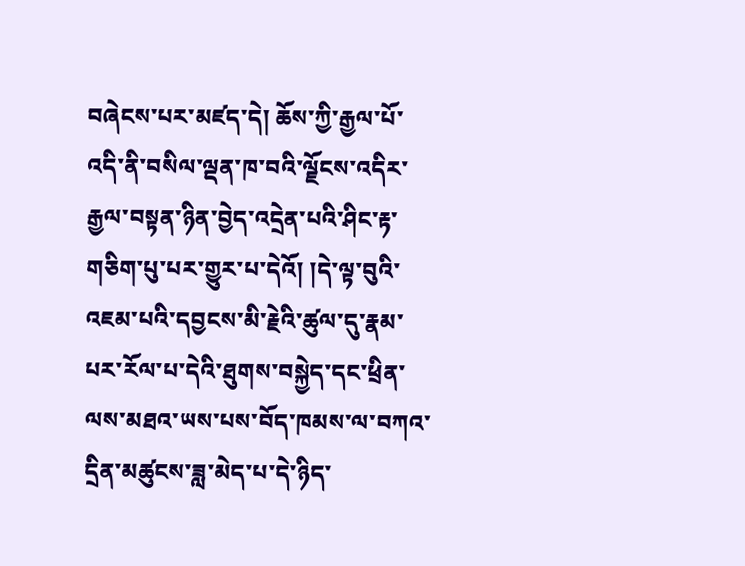བཞེངས་པར་མཛད་དེ། ཆོས་ཀྱི་རྒྱལ་པོ་འདི་ནི་བསིལ་ལྡན་ཁ་བའི་ལྗོངས་འདིར་རྒྱལ་བསྟན་ཉིན་བྱེད་འདྲེན་པའི་ཤིང་རྟ་གཅིག་པུ་པར་གྱུར་པ་དེའོ། །དེ་ལྟ་བུའི་འཇམ་པའི་དབྱངས་མི་རྗེའི་ཚུལ་དུ་རྣམ་པར་རོལ་པ་དེའི་ཐུགས་བསྐྱེད་དང་ཕྲིན་ལས་མཐའ་ཡས་པས་བོད་ཁམས་ལ་བཀའ་དྲིན་མཚུངས་ཟླ་མེད་པ་དེ་ཉིད་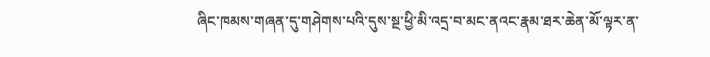ཞིང་ཁམས་གཞན་དུ་གཤེགས་པའི་དུས་སྔ་ཕྱི་མི་འདྲ་བ་མང་ནའང་རྣམ་ཐར་ཆེན་མོ་ལྟར་ན་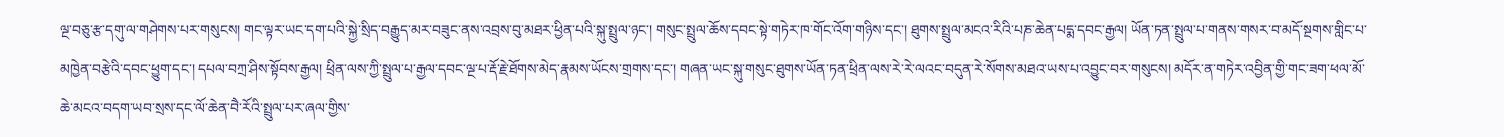ལྔ་བཅུ་རྩ་དགུ་ལ་གཤེགས་པར་གསུངས། གང་ལྟར་ཡང་དག་པའི་སྐྱེ་སྲིད་བརྒྱུད་མར་བཟུང་ནས་འབྲས་བུ་མཐར་ཕྱིན་པའི་སྐུ་སྤྲུལ་ཉང་། གསུང་སྤྲུལ་ཆོས་དབང་སྟེ་གཏེར་ཁ་གོང་འོག་གཉིས་དང་། ཐུགས་སྤྲུལ་མངའ་རིའི་པཎ་ཆེན་པདྨ་དབང་རྒྱལ། ཡོན་ཏན་སྤྲུལ་པ་གནས་གསར་བ་མདོ་སྔགས་གླིང་པ་མཁྱེན་བརྩེའི་དབང་ཕྱུག་དང་། དཔལ་བཀྲ་ཤིས་སྟོབས་རྒྱལ། ཕྲིན་ལས་ཀྱི་སྤྲུལ་པ་རྒྱལ་དབང་ལྔ་པ་རྡོ་རྗེ་ཐོགས་མེད་རྣམས་ཡོངས་གྲགས་དང་། གཞན་ཡང་སྐུ་གསུང་ཐུགས་ཡོན་ཏན་ཕྲིན་ལས་རེ་རེ་ལའང་བདུན་རེ་སོགས་མཐའ་ཡས་པ་འབྱུང་བར་གསུངས། མདོར་ན་གཏེར་འབྱིན་གྱི་གང་ཟག་ཕལ་མོ་ཆེ་མངའ་བདག་ཡབ་སྲས་དང་ལོ་ཆེན་བཻ་རོའི་སྤྲུལ་པར་ཞལ་གྱིས་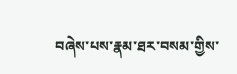བཞེས་པས་རྣམ་ཐར་བསམ་གྱིས་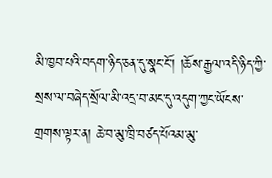མི་ཁྱབ་པའི་བདག་ཉིད་ཅན་དུ་སྣང་ངོ་། །ཆོས་རྒྱལ་འདི་ཉིད་ཀྱི་སྲས་ལ་བཞེད་སྲོལ་མི་འདྲ་བ་མང་དུ་འདུག་ཀྱང་ཡོངས་གྲགས་ལྟར་ན། ཆེ་བ་མུ་ཁྲི་བཙད་པོའམ་མུ་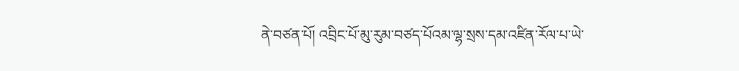ནེ་བཙན་པོ། འབྲིང་པོ་མུ་རུམ་བཙད་པོའམ་ལྷ་སྲས་དམ་འཛིན་རོལ་པ་ཡེ་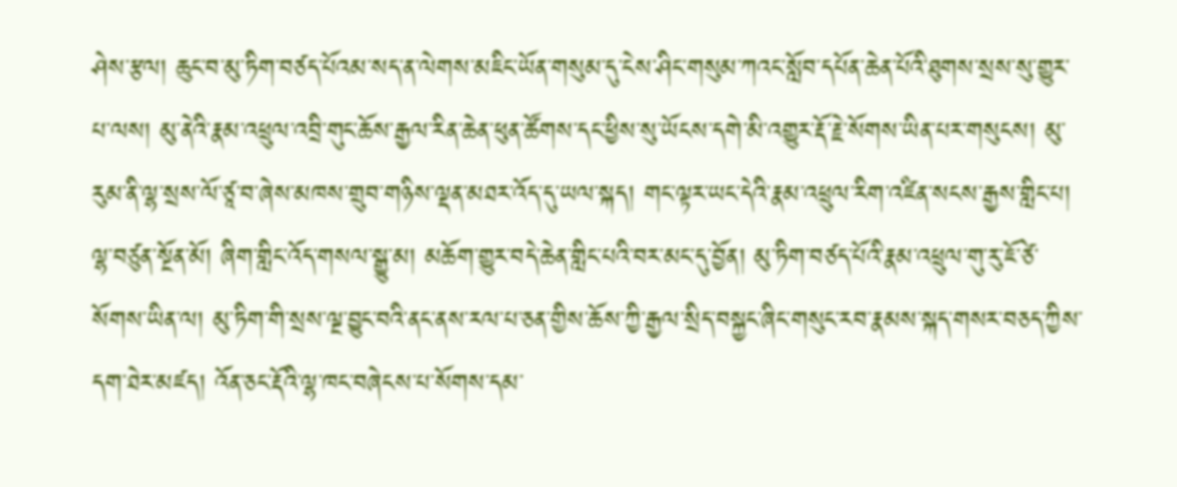ཤེས་རྩལ། ཆུང་བ་མུ་ཏིག་བཙད་པོའམ་སད་ན་ལེགས་མཇིང་ཡོན་གསུམ་དུ་ངེས་ཤིང་གསུམ་ཀའང་སློབ་དཔོན་ཆེན་པོའི་ཐུགས་སྲས་སུ་གྱུར་པ་ལས། མུ་ནེའི་རྣམ་འཕྲུལ་འབྲི་གུང་ཆོས་རྒྱལ་རིན་ཆེན་ཕུན་ཚོགས་དང་ཕྱིས་སུ་ཡོངས་དགེ་མི་འགྱུར་རྡོ་རྗེ་སོགས་ཡིན་པར་གསུངས། མུ་རུམ་ནི་ལྷ་སྲས་ལོ་ཙཱ་བ་ཞེས་མཁས་གྲུབ་གཉིས་ལྡན་མཐར་འོད་དུ་ཡལ་སྐད། གང་ལྟར་ཡང་དེའི་རྣམ་འཕྲུལ་རིག་འཛིན་སངས་རྒྱས་གླིང་པ། ལྷ་བཙུན་སྔོན་མོ། ཞིག་གླིང་འོད་གསལ་སྒྱུ་མ། མཆོག་གྱུར་བདེ་ཆེན་གླིང་པའི་བར་མང་དུ་བྱོན། མུ་ཏིག་བཙད་པོའི་རྣམ་འཕྲུལ་གུ་རུ་ཇོ་ཙེ་སོགས་ཡིན་ལ། མུ་ཏིག་གི་སྲས་ལྔ་བྱུང་བའི་ནང་ནས་རལ་པ་ཅན་གྱིས་ཆོས་ཀྱི་རྒྱལ་སྲིད་བསྐྱང་ཞིང་གསུང་རབ་རྣམས་སྐད་གསར་བཅད་ཀྱིས་དག་ཐེར་མཛད། འོན་ཅང་རྡོའི་ལྷ་ཁང་བཞེངས་པ་སོགས་དམ་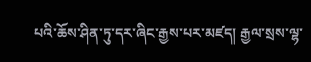པའི་ཆོས་ཤིན་ཏུ་དར་ཞིང་རྒྱས་པར་མཛད། རྒྱལ་སྲས་ལྷ་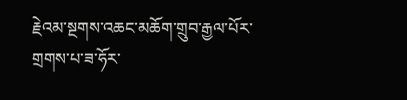རྗེའམ་སྔགས་འཆང་མཆོག་གྲུབ་རྒྱལ་པོར་གྲགས་པ་ཟ་ཧོར་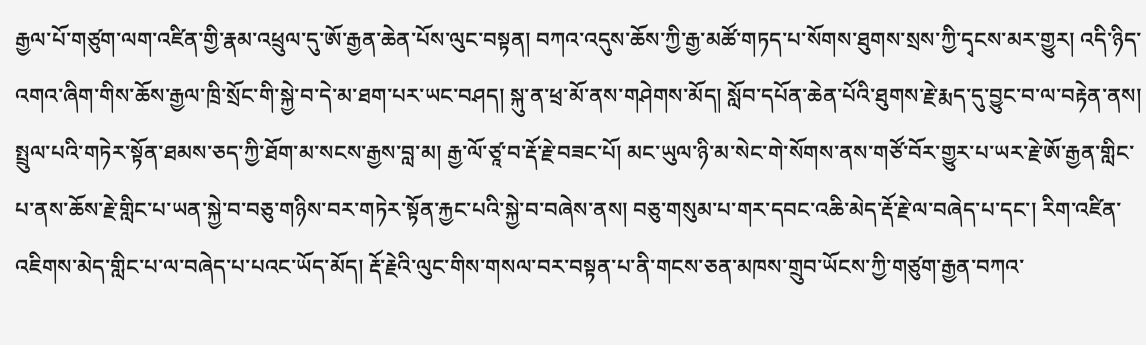རྒྱལ་པོ་གཙུག་ལག་འཛིན་གྱི་རྣམ་འཕྲུལ་དུ་ཨོ་རྒྱན་ཆེན་པོས་ལུང་བསྟན། བཀའ་འདུས་ཆོས་ཀྱི་རྒྱ་མཚོ་གཏད་པ་སོགས་ཐུགས་སྲས་ཀྱི་དྭངས་མར་གྱུར། འདི་ཉིད་འགའ་ཞིག་གིས་ཆོས་རྒྱལ་ཁྲི་སྲོང་གི་སྐྱེ་བ་དེ་མ་ཐག་པར་ཡང་བཤད། སྐུ་ན་ཕྲ་མོ་ནས་གཤེགས་མོད། སློབ་དཔོན་ཆེན་པོའི་ཐུགས་རྗེ་རྨད་དུ་བྱུང་བ་ལ་བརྟེན་ནས། སྤྲུལ་པའི་གཏེར་སྟོན་ཐམས་ཅད་ཀྱི་ཐོག་མ་སངས་རྒྱས་བླ་མ། རྒྱ་ལོ་ཙཱ་བ་རྡོ་རྗེ་བཟང་པོ། མང་ཡུལ་ཉི་མ་སེང་གེ་སོགས་ནས་གཙོ་བོར་གྱུར་པ་ཡར་རྗེ་ཨོ་རྒྱན་གླིང་པ་ནས་ཆོས་རྗེ་གླིང་པ་ཡན་སྐྱེ་བ་བཅུ་གཉིས་བར་གཏེར་སྟོན་རྐྱང་པའི་སྐྱེ་བ་བཞེས་ནས། བཅུ་གསུམ་པ་གར་དབང་འཆི་མེད་རྡོ་རྗེ་ལ་བཞེད་པ་དང་། རིག་འཛིན་འཇིགས་མེད་གླིང་པ་ལ་བཞེད་པ་པའང་ཡོད་མོད། རྡོ་རྗེའི་ལུང་གིས་གསལ་བར་བསྟན་པ་ནི་གངས་ཅན་མཁས་གྲུབ་ཡོངས་ཀྱི་གཙུག་རྒྱན་བཀའ་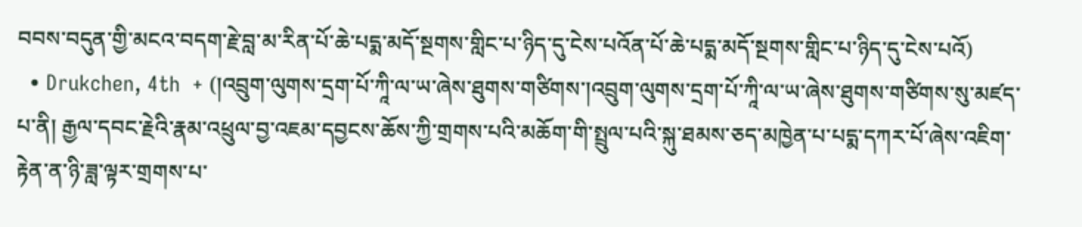བབས་བདུན་གྱི་མངའ་བདག་རྗེ་བླ་མ་རིན་པོ་ཆེ་པདྨ་མདོ་སྔགས་གླིང་པ་ཉིད་དུ་ངེས་པའོན་པོ་ཆེ་པདྨ་མདོ་སྔགས་གླིང་པ་ཉིད་དུ་ངེས་པའོ)
  • Drukchen, 4th  + (།འབྲུག་ལུགས་དྲག་པོ་ཀཱི་ལ་ཡ་ཞེས་ཐུགས་གཙིགས་།འབྲུག་ལུགས་དྲག་པོ་ཀཱི་ལ་ཡ་ཞེས་ཐུགས་གཙིགས་སུ་མཛད་པ་ནི། རྒྱལ་དབང་རྗེའི་རྣམ་འཕྲུལ་བྱ་འཇམ་དབྱངས་ཆོས་ཀྱི་གྲགས་པའི་མཆོག་གི་སྤྲུལ་པའི་སྐུ་ཐམས་ཅད་མཁྱེན་པ་པདྨ་དཀར་པོ་ཞེས་འཇིག་རྟེན་ན་ཉི་ཟླ་ལྟར་གྲགས་པ་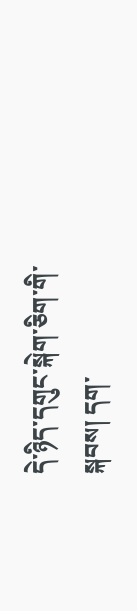དེ་ཉིད་དགུང་སྐེག་ཅིག་གི་སྐབས། དག་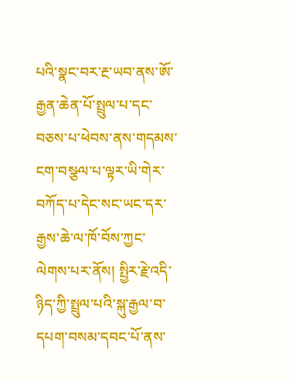པའི་སྣང་བར་རྔ་ཡབ་ནས་ཨོ་རྒྱན་ཆེན་པོ་སྤྲུལ་པ་དང་བཅས་པ་ཕེབས་ནས་གདམས་ངག་བསྩལ་པ་ལྟར་ཡི་གེར་བཀོད་པ་དེང་སང་ཡང་དར་རྒྱས་ཆེ་ལ་ཁོ་བོས་ཀྱང་ལེགས་པར་ནོས། སྤྱིར་རྗེ་འདི་ཉིད་ཀྱི་སྤྲུལ་པའི་སྐུ་རྒྱལ་བ་དཔག་བསམ་དབང་པོ་ནས་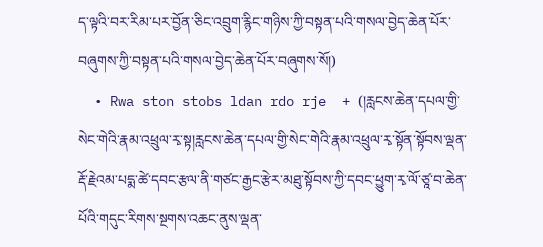ད་ལྟའི་བར་རིམ་པར་བྱོན་ཅིང་འབྲུག་རྙིང་གཉིས་ཀྱི་བསྟན་པའི་གསལ་བྱེད་ཆེན་པོར་བཞུགས་ཀྱི་བསྟན་པའི་གསལ་བྱེད་ཆེན་པོར་བཞུགས་སོ།)
  • Rwa ston stobs ldan rdo rje  + (།རླངས་ཆེན་དཔལ་གྱི་སེང་གེའི་རྣམ་འཕྲུལ་རྭ་སྟ།རླངས་ཆེན་དཔལ་གྱི་སེང་གེའི་རྣམ་འཕྲུལ་རྭ་སྟོན་སྟོབས་ལྡན་རྡོ་རྗེའམ་པདྨ་ཚེ་དབང་རྩལ་ནི་གཙང་རྒྱང་རྩེར་མཐུ་སྟོབས་ཀྱི་དབང་ཕྱུག་རྭ་ལོ་ཙཱ་བ་ཆེན་པོའི་གདུང་རིགས་སྔགས་འཆང་ནུས་ལྡན་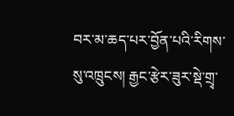བར་མ་ཆད་པར་བྱོན་པའི་རིགས་སུ་འཁྲུངས། རྒྱང་རྩེར་ཟུར་སྡེ་གྲྭ་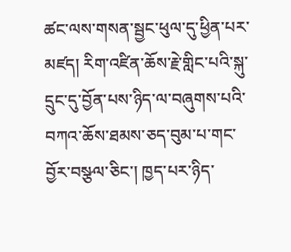ཚང་ལས་གསན་སྦྱང་ཕུལ་དུ་ཕྱིན་པར་མཛད། རིག་འཛིན་ཆོས་རྗེ་གླིང་པའི་སྐུ་དྲུང་དུ་བྱོན་པས་ཉིད་ལ་བཞུགས་པའི་བཀའ་ཆོས་ཐམས་ཅད་བུམ་པ་གང་བྱོར་བསྩལ་ཅིང་། ཁྱད་པར་ཉིད་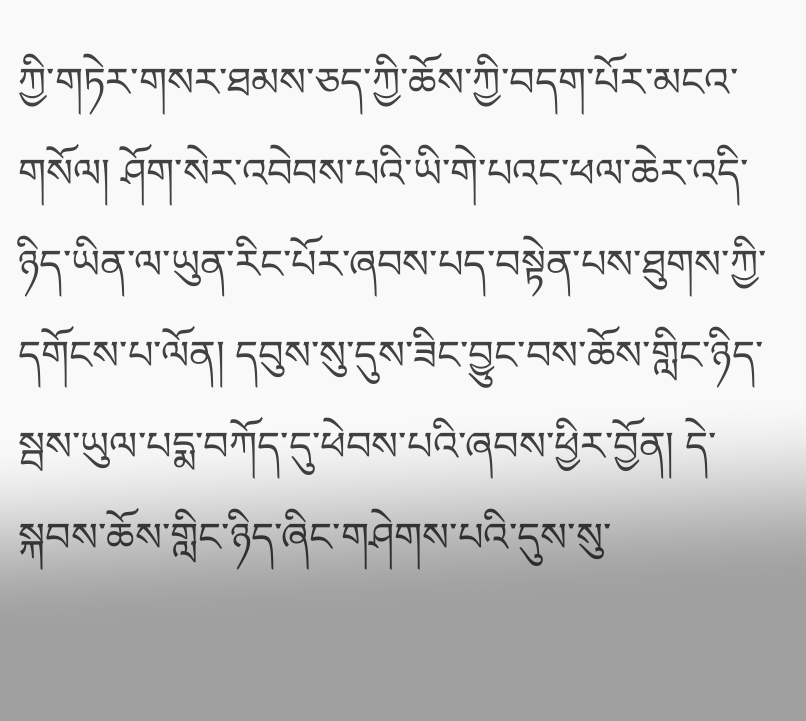ཀྱི་གཏེར་གསར་ཐམས་ཅད་ཀྱི་ཆོས་ཀྱི་བདག་པོར་མངའ་གསོལ། ཤོག་སེར་འབེབས་པའི་ཡི་གེ་པའང་ཕལ་ཆེར་འདི་ཉིད་ཡིན་ལ་ཡུན་རིང་པོར་ཞབས་པད་བསྟེན་པས་ཐུགས་ཀྱི་དགོངས་པ་ལོན། དབུས་སུ་དུས་ཟིང་བྱུང་བས་ཆོས་གླིང་ཉིད་སྦས་ཡུལ་པདྨ་བཀོད་དུ་ཕེབས་པའི་ཞབས་ཕྱིར་བྱོན། དེ་སྐབས་ཆོས་གླིང་ཉིད་ཞིང་གཤེགས་པའི་དུས་སུ་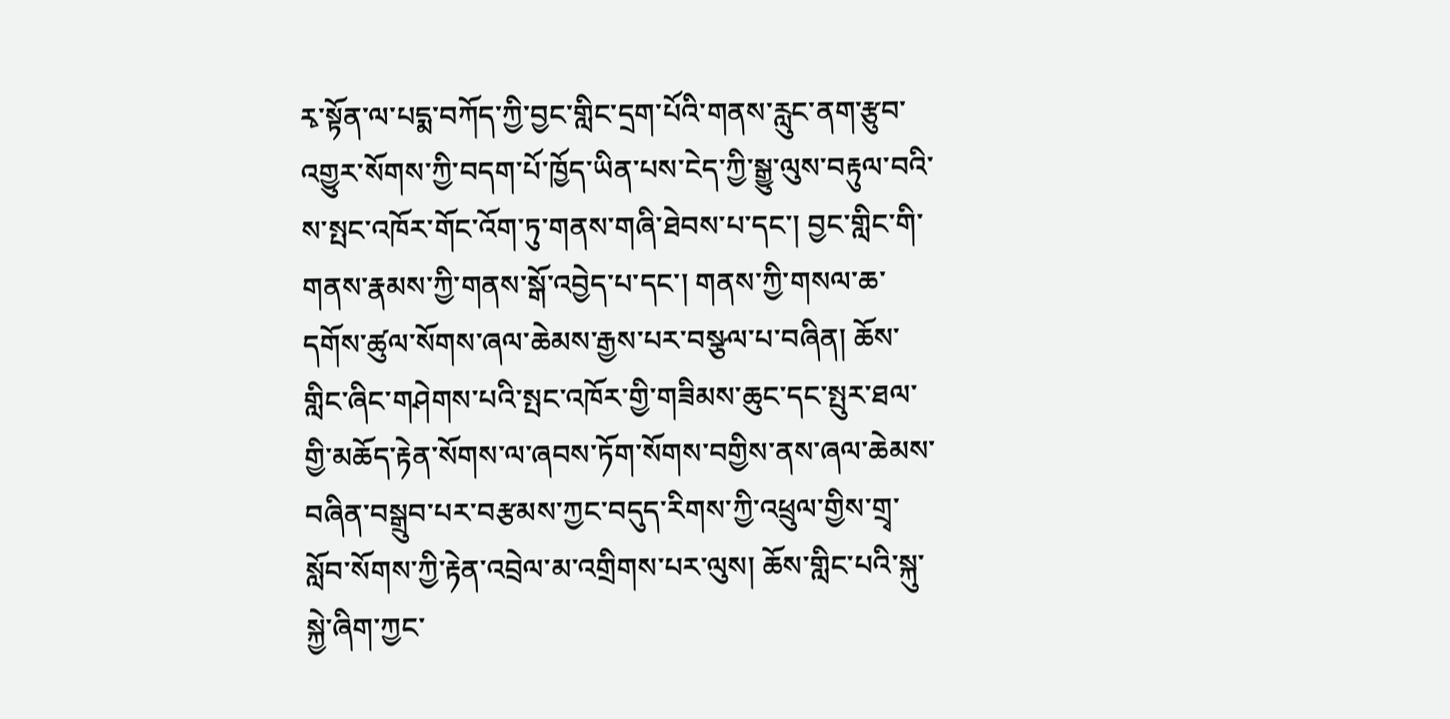རྭ་སྟོན་ལ་པདྨ་བཀོད་ཀྱི་བྱང་གླིང་དྲག་པོའི་གནས་རླུང་ནག་རྩུབ་འགྱུར་སོགས་ཀྱི་བདག་པོ་ཁྱོད་ཡིན་པས་ངེད་ཀྱི་སྒྱུ་ལུས་བརྟུལ་བའི་ས་སྤང་འཁོར་གོང་འོག་ཏུ་གནས་གཞི་ཐེབས་པ་དང་། བྱང་གླིང་གི་གནས་རྣམས་ཀྱི་གནས་སྒོ་འབྱེད་པ་དང་། གནས་ཀྱི་གསལ་ཆ་དགོས་ཚུལ་སོགས་ཞལ་ཆེམས་རྒྱས་པར་བསྩལ་པ་བཞིན། ཆོས་གླིང་ཞིང་གཤེགས་པའི་སྤང་འཁོར་གྱི་གཟིམས་ཆུང་དང་སྤུར་ཐལ་གྱི་མཆོད་རྟེན་སོགས་ལ་ཞབས་ཏོག་སོགས་བགྱིས་ནས་ཞལ་ཆེམས་བཞིན་བསྒྲུབ་པར་བརྩམས་ཀྱང་བདུད་རིགས་ཀྱི་འཕྲུལ་གྱིས་གྲྭ་སློབ་སོགས་ཀྱི་རྟེན་འབྲེལ་མ་འགྲིགས་པར་ལུས། ཆོས་གླིང་པའི་སྐུ་སྐྱེ་ཞིག་ཀྱང་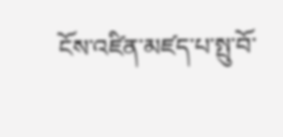ངོས་འཛིན་མཛད་པ་སྤུ་བོ་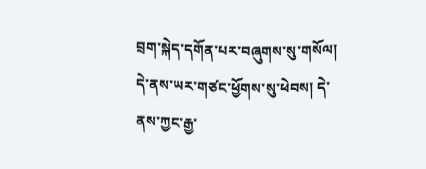བྲག་སྐེད་དགོན་པར་བཞུགས་སུ་གསོལ། དེ་ནས་ཡར་གཙང་ཕྱོགས་སུ་ཕེབས། དེ་ནས་ཀྱང་རྒྱ་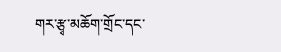གར་རྩྭ་མཆོག་གྲོང་དང་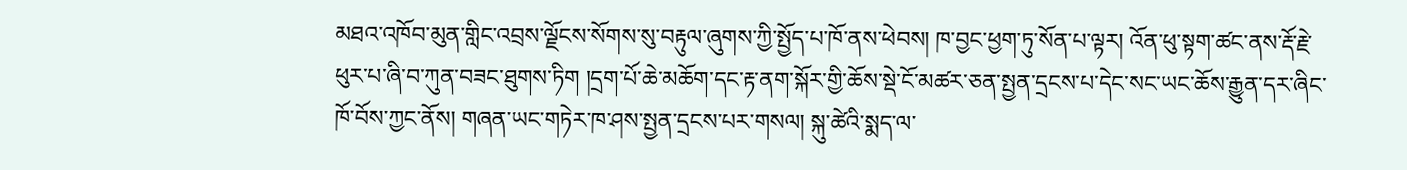མཐའ་འཁོབ་མུན་གླིང་འབྲས་ལྗོངས་སོགས་སུ་བརྟུལ་ཞུགས་ཀྱི་སྤྱོད་པ་ཁོ་ནས་ཕེབས། ཁ་བྱང་ཕྱག་ཏུ་སོན་པ་ལྟར། འོན་ཕུ་སྟག་ཚང་ནས་རྡོ་རྗེ་ཕུར་པ་ཞི་བ་ཀུན་བཟང་ཐུགས་ཏིག །དྲག་པོ་ཆེ་མཆོག་དང་རྟ་ནག་སྐོར་གྱི་ཆོས་སྡེ་ངོ་མཚར་ཅན་སྤྱན་དྲངས་པ་དེང་སང་ཡང་ཆོས་རྒྱུན་དར་ཞིང་ཁོ་བོས་ཀྱང་ནོས། གཞན་ཡང་གཏེར་ཁ་ཤས་སྤྱན་དྲངས་པར་གསལ། སྐུ་ཚེའི་སྨད་ལ་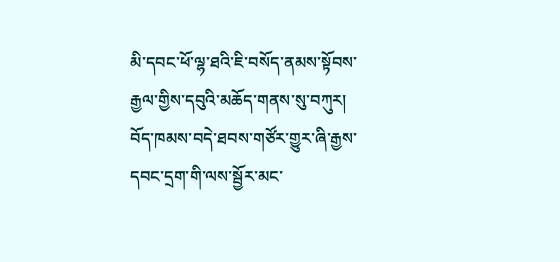མི་དབང་ཕོ་ལྷ་ཐའི་ཇི་བསོད་ནམས་སྟོབས་རྒྱལ་གྱིས་དབུའི་མཆོད་གནས་སུ་བཀུར། བོད་ཁམས་བདེ་ཐབས་གཙོར་གྱུར་ཞི་རྒྱས་དབང་དྲག་གི་ལས་སྦྱོར་མང་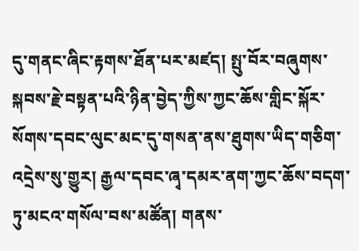དུ་གནང་ཞིང་རྟགས་ཐོན་པར་མཛད། སྤུ་བོར་བཞུགས་སྐབས་རྗེ་བསྟན་པའི་ཉིན་བྱེད་ཀྱིས་ཀྱང་ཆོས་གླིང་སྐོར་སོགས་དབང་ལུང་མང་དུ་གསན་ནས་ཐུགས་ཡིད་གཅིག་འདྲེས་སུ་གྱུར། རྒྱལ་དབང་ཞྭ་དམར་ནག་ཀྱང་ཆོས་བདག་ཏུ་མངའ་གསོལ་བས་མཚོན། གནས་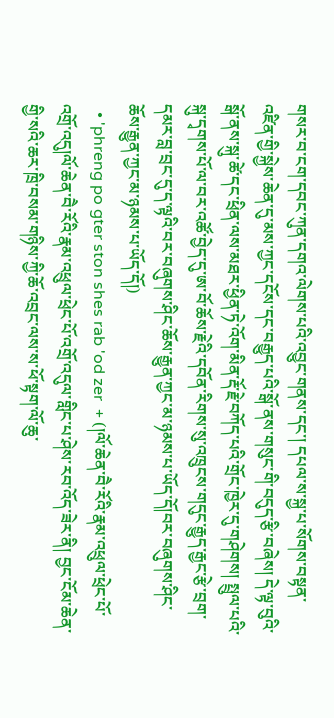གསར་བ་ངག་དབང་ཀུན་དགའ་ལེགས་པའི་འབྱུང་གནས་དང་། དཔལ་ས་སྐྱ་པ་སོགས་བསྟན་འཛིན་གྱི་སྐྱེས་ཆེན་དུ་མས་ཀྱང་དངོས་དང་བརྒྱུད་པའི་སྒོ་ནས་གསུང་གི་བདུད་རྩི་བཞེས། དེ་ལྟ་བུའི་སྒོ་ནས་སྐུ་ཚེ་དང་ཕྲིན་ལས་མཐར་ཕྱིན་ཏེ་འོག་མིན་རྡོ་རྗེ་བཀོད་པའི་གྲོང་ཁྱེར་དུ་གཤེགས། སྤྲུལ་པའི་སྐུ་དྭགས་པོ་ལ་བར་འཚོ་བྱེད་དུ་ཨ་བོ་ཆོས་རྗེའི་དབོན་རིགས་སུ་འཁྲུངས་གདུང་རྒྱུད་རྒྱང་རྩེ་བྲག་དམར་བླ་བྲང་དུ་ད་ལྟའི་བར་བཞུགས་ཤིང་ཆོས་རྒྱུན་ཀྱང་མ་ཉམས་པ་ཡོད་དོ།བར་བཞུགས་ཤིང་ཆོས་རྒྱུན་ཀྱང་མ་ཉམས་པ་ཡོད་དོ།)
  • 'phreng po gter ston shes rab 'od zer  + (།ལོ་ཆེན་བཻ་རོའི་རྣམ་འཕྲུལ་ཕྲེང་པོ་འགྲོ་འདུ།ལོ་ཆེན་བཻ་རོའི་རྣམ་འཕྲུལ་ཕྲེང་པོ་འགྲོ་འདུལ་གླིང་པ་ཤེས་རབ་འོད་ཟེར་ནི། བྱང་ངོམ་ཆེན་གྱི་སའི་ཆར་ཁྲི་བསམ་གཉིས་ཀྱི་ཆོ་འབྲང་ལས་ས་ཕོ་སྟག་ལོ་ཆུ་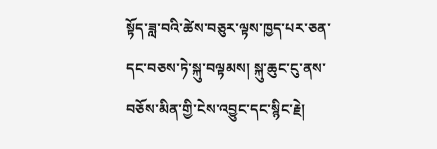སྟོད་ཟླ་བའི་ཚེས་བཅུར་ལྟས་ཁྱད་པར་ཅན་དང་བཅས་ཏེ་སྐུ་བལྟམས། སྐུ་ཆུང་ངུ་ནས་བཅོས་མིན་གྱི་ངེས་འབྱུང་དང་སྙིང་རྗེ།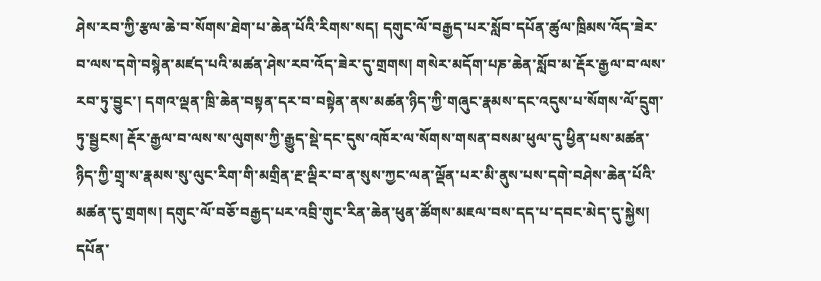ཤེས་རབ་ཀྱི་རྩལ་ཆེ་བ་སོགས་ཐེག་པ་ཆེན་པོའི་རིགས་སད། དགུང་ལོ་བརྒྱད་པར་སློབ་དཔོན་ཚུལ་ཁྲིམས་འོད་ཟེར་བ་ལས་དགེ་བསྙེན་མཛད་པའི་མཚན་ཤེས་རབ་འོད་ཟེར་དུ་གྲགས། གསེར་མདོག་པཎ་ཆེན་སློབ་མ་རྡོར་རྒྱལ་བ་ལས་རབ་ཏུ་བྱུང་། དགའ་ལྡན་ཁྲི་ཆེན་བསྟན་དར་བ་བསྟེན་ནས་མཚན་ཉིད་ཀྱི་གཞུང་རྣམས་དང་འདུས་པ་སོགས་ལོ་དྲུག་ཏུ་སྦྱངས། རྡོར་རྒྱལ་བ་ལས་ས་ལུགས་ཀྱི་རྒྱུད་སྡེ་དང་དུས་འཁོར་ལ་སོགས་གསན་བསམ་ཕུལ་དུ་ཕྱིན་པས་མཚན་ཉིད་ཀྱི་གྲྭ་ས་རྣམས་སུ་ལུང་རིག་གི་མགྲིན་རྔ་ལྡིར་བ་ན་སུས་ཀྱང་ལན་ལྡོན་པར་མི་ནུས་པས་དགེ་བཤེས་ཆེན་པོའི་མཚན་དུ་གྲགས། དགུང་ལོ་བཅོ་བརྒྱད་པར་འབྲི་གུང་རིན་ཆེན་ཕུན་ཚོགས་མཇལ་བས་དད་པ་དབང་མེད་དུ་སྐྱེས། དཔོན་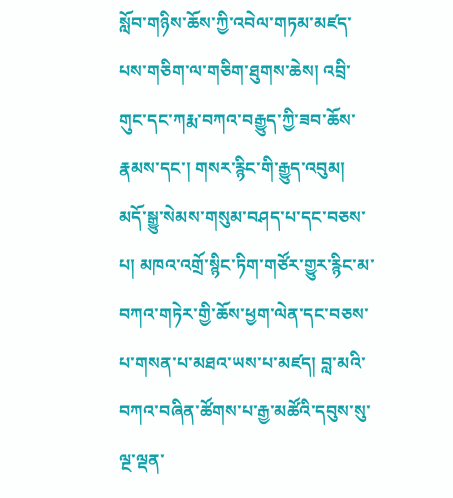སློབ་གཉིས་ཆོས་ཀྱི་འབེལ་གཏམ་མཛད་པས་གཅིག་ལ་གཅིག་ཐུགས་ཆེས། འབྲི་གུང་དང་ཀརྨ་བཀའ་བརྒྱུད་ཀྱི་ཟབ་ཆོས་རྣམས་དང་། གསར་རྙིང་གི་རྒྱུད་འབུམ། མདོ་སྒྱུ་སེམས་གསུམ་བཤད་པ་དང་བཅས་པ། མཁའ་འགྲོ་སྙིང་ཏིག་གཙོར་གྱུར་རྙིང་མ་བཀའ་གཏེར་གྱི་ཆོས་ཕྱག་ལེན་དང་བཅས་པ་གསན་པ་མཐའ་ཡས་པ་མཛད། བླ་མའི་བཀའ་བཞིན་ཚོགས་པ་རྒྱ་མཚོའི་དབུས་སུ་ལྔ་ལྡན་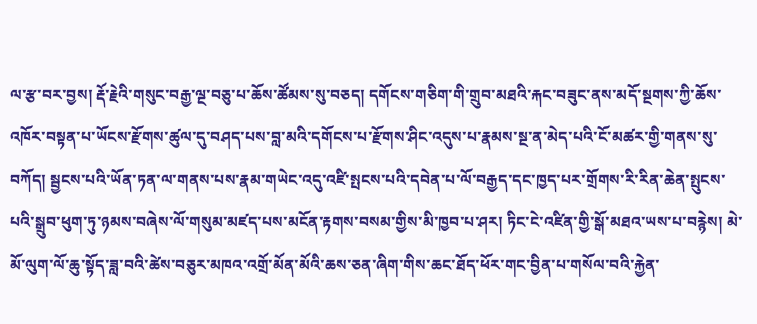ལ་རྩ་བར་བྱས། རྡོ་རྗེའི་གསུང་བརྒྱ་ལྔ་བཅུ་པ་ཆོས་ཚོམས་སུ་བཅད། དགོངས་གཅིག་གི་གྲུབ་མཐའི་རྐང་བཟུང་ནས་མདོ་སྔགས་ཀྱི་ཆོས་འཁོར་བསྟན་པ་ཡོངས་རྫོགས་ཚུལ་དུ་བཤད་པས་བླ་མའི་དགོངས་པ་རྫོགས་ཤིང་འདུས་པ་རྣམས་སྔ་ན་མེད་པའི་ངོ་མཚར་གྱི་གནས་སུ་བཀོད། སྦྱངས་པའི་ཡོན་ཏན་ལ་གནས་པས་རྣམ་གཡེང་འདུ་འཛི་སྤངས་པའི་དབེན་པ་ལོ་བརྒྱད་དང་ཁྱད་པར་གྲོགས་རི་རིན་ཆེན་སྤུངས་པའི་སྒྲུབ་ཕུག་ཏུ་ཉམས་བཞེས་ལོ་གསུམ་མཛད་པས་མངོན་རྟགས་བསམ་གྱིས་མི་ཁྱབ་པ་ཤར། ཏིང་ངེ་འཛིན་གྱི་སྒོ་མཐའ་ཡས་པ་བརྙེས། མེ་མོ་ལུག་ལོ་ཆུ་སྟོད་ཟླ་བའི་ཚེས་བཅུར་མཁའ་འགྲོ་མོན་མོའི་ཆས་ཅན་ཞིག་གིས་ཆང་ཐོད་ཕོར་གང་བྱིན་པ་གསོལ་བའི་རྐྱེན་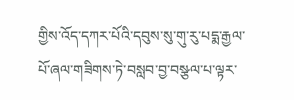གྱིས་འོད་དཀར་པོའི་དབུས་སུ་གུ་རུ་པདྨ་རྒྱལ་པོ་ཞལ་གཟིགས་ཏེ་བསླབ་བྱ་བསྩལ་པ་ལྟར་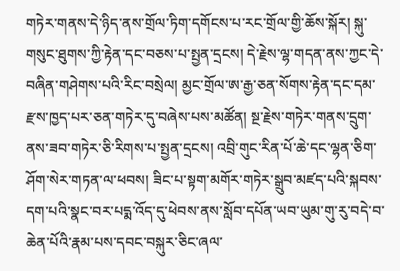གཏེར་གནས་དེ་ཉིད་ནས་གྲོལ་ཏིག་དགོངས་པ་རང་གྲོལ་གྱི་ཆོས་སྐོར། སྐུ་གསུང་ཐུགས་ཀྱི་རྟེན་དང་བཅས་པ་སྤྱན་དྲངས། དེ་རྗེས་ལྷ་གདན་ནས་ཀྱང་དེ་བཞིན་གཤེགས་པའི་རིང་བསྲེལ། མྱང་གྲོལ་ཨ་རྒྱ་ཅན་སོགས་རྟེན་དང་དམ་རྫས་ཁྱད་པར་ཅན་གཏེར་དུ་བཞེས་པས་མཚོན། སྔ་རྗེས་གཏེར་གནས་དྲུག་ནས་ཟབ་གཏེར་ཅི་རིགས་པ་སྤྱན་དྲངས། འབྲི་གུང་རིན་པོ་ཆེ་དང་ལྷན་ཅིག་ཤོག་སེར་གཏན་ལ་ཕབས། ཟིང་པ་སྟག་མགོར་གཏེར་སྒྲུབ་མཛད་པའི་སྐབས་དག་པའི་སྣང་བར་པདྨ་འོད་དུ་ཕེབས་ནས་སློབ་དཔོན་ཡབ་ཡུམ་གུ་རུ་བདེ་བ་ཆེན་པོའི་རྣམ་པས་དབང་བསྐུར་ཅིང་ཞལ་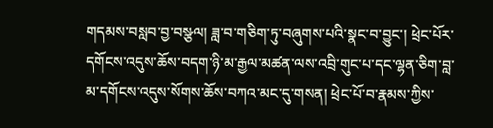གདམས་བསླབ་བྱ་བསྩལ། ཟླ་བ་གཅིག་ཏུ་བཞུགས་པའི་སྣང་བ་བྱུང་། ཕྲེང་པོར་དགོངས་འདུས་ཆོས་བདག་ཉི་མ་རྒྱལ་མཚན་ལས་འབྲི་གུང་པ་དང་ལྷན་ཅིག་བླ་མ་དགོངས་འདུས་སོགས་ཆོས་བཀའ་མང་དུ་གསན། ཕྲེང་པོ་བ་རྣམས་ཀྱིས་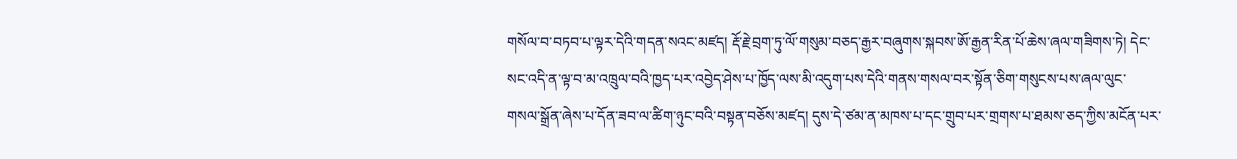གསོལ་བ་བཏབ་པ་ལྟར་དེའི་གདན་སའང་མཛད། རྡོ་རྗེ་བྲག་ཏུ་ལོ་གསུམ་བཅད་རྒྱར་བཞུགས་སྐབས་ཨོ་རྒྱན་རིན་པོ་ཆེས་ཞལ་གཟིགས་ཏེ། དེང་སང་འདི་ན་ལྟ་བ་མ་འཁྲུལ་བའི་ཁྱད་པར་འབྱེད་ཤེས་པ་ཁྱོད་ལས་མི་འདུག་པས་དེའི་གནས་གསལ་བར་སྟོན་ཅིག་གསུངས་པས་ཞལ་ལུང་གསལ་སྒྲོན་ཞེས་པ་དོན་ཟབ་ལ་ཚིག་ཉུང་བའི་བསྟན་བཅོས་མཛད། དུས་དེ་ཙམ་ན་མཁས་པ་དང་གྲུབ་པར་གྲགས་པ་ཐམས་ཅད་ཀྱིས་མངོན་པར་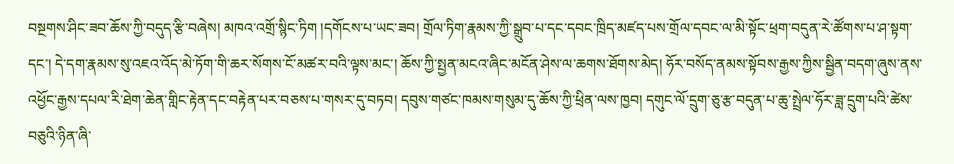བསྔགས་ཤིང་ཟབ་ཆོས་ཀྱི་བདུད་རྩི་བཞེས། མཁའ་འགྲོ་སྙིང་ཏིག །དགོངས་པ་ཡང་ཟབ། གྲོལ་ཏིག་རྣམས་ཀྱི་སྒྲུབ་པ་དང་དབང་ཁྲིད་མཛད་པས་གྲོལ་དབང་ལ་མི་སྟོང་ཕྲག་བདུན་རེ་ཚོགས་པ་ཤ་སྟག་དང་། དེ་དག་རྣམས་སུ་འཇའ་འོད་མེ་ཏོག་གི་ཆར་སོགས་ངོ་མཚར་བའི་ལྟས་མང་། ཆོས་ཀྱི་སྤྱན་མངའ་ཞིང་མངོན་ཤེས་ལ་ཆགས་ཐོགས་མེད། ཧོར་བསོད་ནམས་སྟོབས་རྒྱས་ཀྱིས་སྦྱིན་བདག་ཞུས་ནས་འཕྱོང་རྒྱས་དཔལ་རི་ཐེག་ཆེན་གླིང་རྟེན་དང་བརྟེན་པར་བཅས་པ་གསར་དུ་བཏབ། དབུས་གཙང་ཁམས་གསུམ་དུ་ཆོས་ཀྱི་ཕྲིན་ལས་ཁྱབ། དགུང་ལོ་དྲུག་ཅུ་རྩ་བདུན་པ་ཆུ་སྤྲེལ་ཧོར་ཟླ་དྲུག་པའི་ཚེས་བཅུའི་ཉིན་ཞི་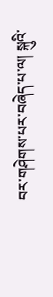བར་གཤེགས་པར་བཞེད་པ་ལ། སྐུའི་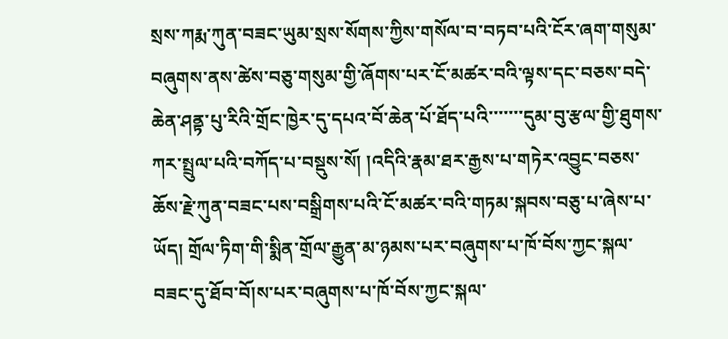སྲས་ཀརྨ་ཀུན་བཟང་ཡུམ་སྲས་སོགས་ཀྱིས་གསོལ་བ་བཏབ་པའི་ངོར་ཞག་གསུམ་བཞུགས་ནས་ཚེས་བཅུ་གསུམ་གྱི་ཞོགས་པར་ངོ་མཚར་བའི་ལྟས་དང་བཅས་བདེ་ཆེན་ཤནྟ་པུ་རིའི་གྲོང་ཁྱེར་དུ་དཔའ་བོ་ཆེན་པོ་ཐོད་པའི་་་་་་་དུམ་བུ་རྩལ་གྱི་ཐུགས་ཀར་སྤྲུལ་པའི་བཀོད་པ་བསྡུས་སོ། །འདིའི་རྣམ་ཐར་རྒྱས་པ་གཏེར་འབྱུང་བཅས་ཆོས་རྗེ་ཀུན་བཟང་པས་བསྒྲིགས་པའི་ངོ་མཚར་བའི་གཏམ་སྐབས་བཅུ་པ་ཞེས་པ་ཡོད། གྲོལ་ཏིག་གི་སྨིན་གྲོལ་རྒྱུན་མ་ཉམས་པར་བཞུགས་པ་ཁོ་བོས་ཀྱང་སྐལ་བཟང་དུ་ཐོབ་བོ།ས་པར་བཞུགས་པ་ཁོ་བོས་ཀྱང་སྐལ་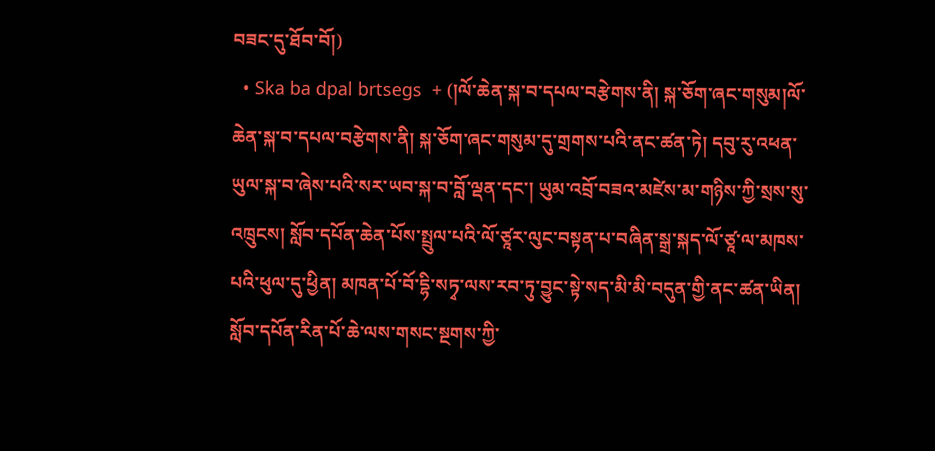བཟང་དུ་ཐོབ་བོ།)
  • Ska ba dpal brtsegs  + (།ལོ་ཆེན་སྐ་བ་དཔལ་བརྩེགས་ནི། སྐ་ཅོག་ཞང་གསུམ།ལོ་ཆེན་སྐ་བ་དཔལ་བརྩེགས་ནི། སྐ་ཅོག་ཞང་གསུམ་དུ་གྲགས་པའི་ནང་ཚན་ཏེ། དབུ་རུ་འཕན་ཡུལ་སྐ་བ་ཞེས་པའི་སར་ཡབ་སྐ་བ་བློ་ལྡན་དང་། ཡུམ་འབྲོ་བཟའ་མཛེས་མ་གཉིས་ཀྱི་སྲས་སུ་འཁྲུངས། སློབ་དཔོན་ཆེན་པོས་སྤྲུལ་པའི་ལོ་ཙཱར་ལུང་བསྟན་པ་བཞིན་སྒྲ་སྐད་ལོ་ཙཱ་ལ་མཁས་པའི་ཕུལ་དུ་ཕྱིན། མཁན་པོ་བོ་དྷི་སཏྭ་ལས་རབ་ཏུ་བྱུང་སྟེ་སད་མི་མི་བདུན་གྱི་ནང་ཚན་ཡིན། སློབ་དཔོན་རིན་པོ་ཆེ་ལས་གསང་སྔགས་ཀྱི་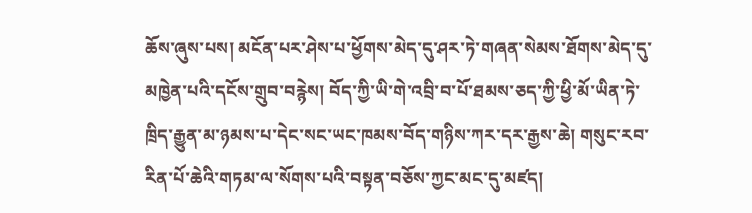ཆོས་ཞུས་པས། མངོན་པར་ཤེས་པ་ཕྱོགས་མེད་དུ་ཤར་ཏེ་གཞན་སེམས་ཐོགས་མེད་དུ་མཁྱེན་པའི་དངོས་གྲུབ་བརྙེས། བོད་ཀྱི་ཡི་གེ་འབྲི་བ་པོ་ཐམས་ཅད་ཀྱི་ཕྱི་མོ་ཡིན་ཏེ་ཁྲིད་རྒྱུན་མ་ཉམས་པ་དེང་སང་ཡང་ཁམས་བོད་གཉིས་ཀར་དར་རྒྱས་ཆེ། གསུང་རབ་རིན་པོ་ཆེའི་གཏམ་ལ་སོགས་པའི་བསྟན་བཅོས་ཀྱང་མང་དུ་མཛད།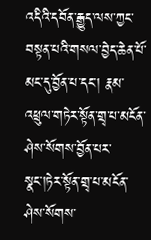འདིའི་དབོན་རྒྱུད་ལས་ཀྱང་བསྟན་པའི་གསལ་བྱེད་ཆེན་པོ་མང་དུ་བྱོན་པ་དང་། རྣམ་འཕྲུལ་གཏེར་སྟོན་གྲྭ་པ་མངོན་ཤེས་སོགས་བྱོན་པར་སྣང་།ཏེར་སྟོན་གྲྭ་པ་མངོན་ཤེས་སོགས་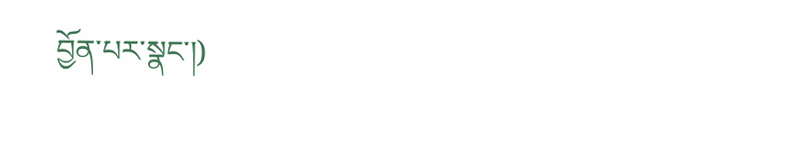བྱོན་པར་སྣང་།)